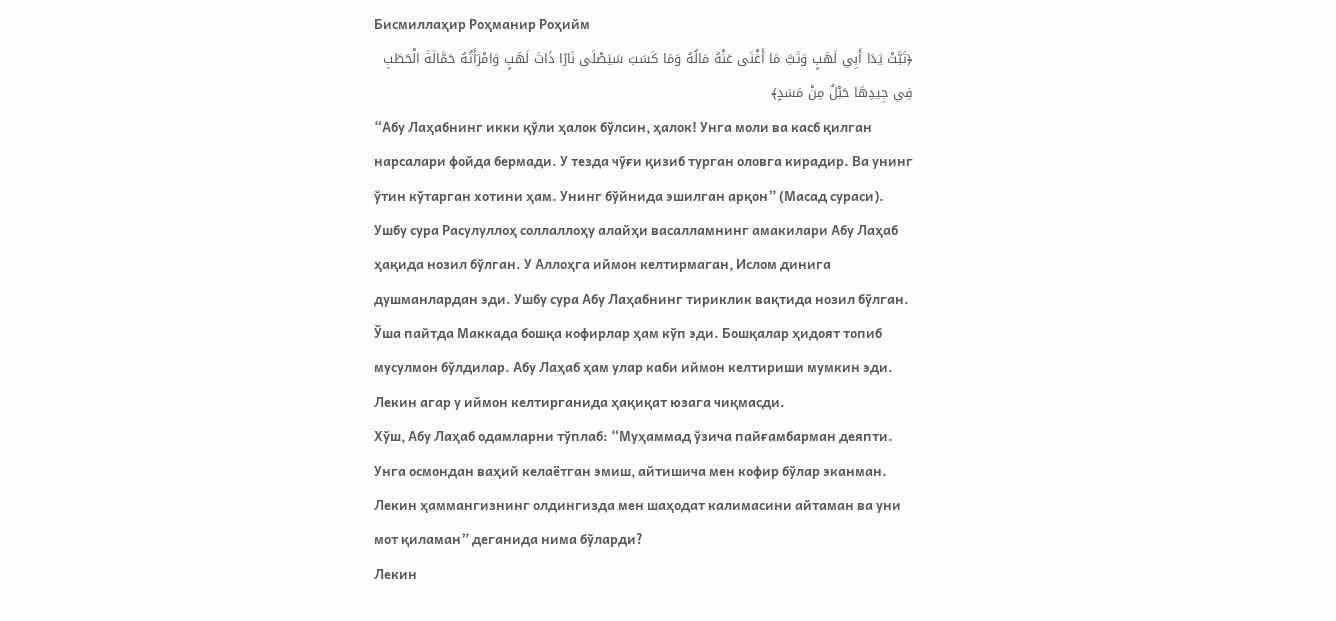Бисмиллаҳир Роҳманир Роҳийм
﴿تَبَّتْ يَدَا أَبِي لَهَبٍ وَتَبَّ مَا أَغْنَى عَنْهُ مَالُهُ وَمَا كَسَبَ سَيَصْلَى نَارًا ذَاتَ لَهَبٍ وَامْرَأَتُهُ حَمَّالَةَ الْحَطَبِ فِي جِيدِهَا حَبْلٌ مِنْ مَسَدٍ﴾
“Абу Лаҳабнинг икки қўли ҳалок бўлсин, ҳалок! Унга моли ва касб қилган нарсалари фойда бермади. У тезда чўғи қизиб турган оловга кирадир. Ва унинг ўтин кўтарган хотини ҳам. Унинг бўйнида эшилган арқон” (Масад сураси).
Ушбу сура Расулуллоҳ соллаллоҳу алайҳи васалламнинг амакилари Абу Лаҳаб ҳақида нозил бўлган. У Аллоҳга иймон келтирмаган, Ислом динига душманлардан эди. Ушбу сура Абу Лаҳабнинг тириклик вақтида нозил бўлган. Ўша пайтда Маккада бошқа кофирлар ҳам кўп эди. Бошқалар ҳидоят топиб мусулмон бўлдилар. Абу Лаҳаб ҳам улар каби иймон келтириши мумкин эди. Лекин агар у иймон келтирганида ҳақиқат юзага чиқмасди.
Хўш, Абу Лаҳаб одамларни тўплаб: “Муҳаммад ўзича пайғамбарман деяпти. Унга осмондан ваҳий келаётган эмиш, айтишича мен кофир бўлар эканман. Лекин ҳаммангизнинг олдингизда мен шаҳодат калимасини айтаман ва уни мот қиламан” деганида нима бўларди?
Лекин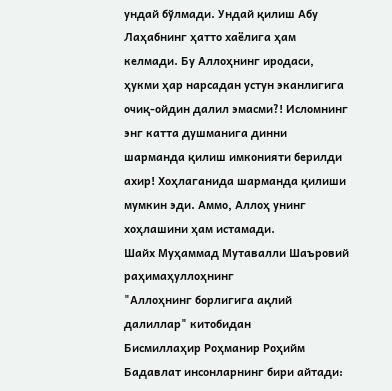ундай бўлмади. Ундай қилиш Абу Лаҳабнинг ҳатто хаёлига ҳам келмади. Бу Аллоҳнинг иродаси, ҳукми ҳар нарсадан устун эканлигига очиқ-ойдин далил эмасми?! Исломнинг энг катта душманига динни шарманда қилиш имконияти берилди ахир! Хоҳлаганида шарманда қилиши мумкин эди. Аммо, Аллоҳ унинг хоҳлашини ҳам истамади.
Шайх Муҳаммад Мутавалли Шаъровий раҳимаҳуллоҳнинг
"Аллоҳнинг борлигига ақлий далиллар" китобидан
Бисмиллаҳир Роҳманир Роҳийм
Бадавлат инсонларнинг бири айтади: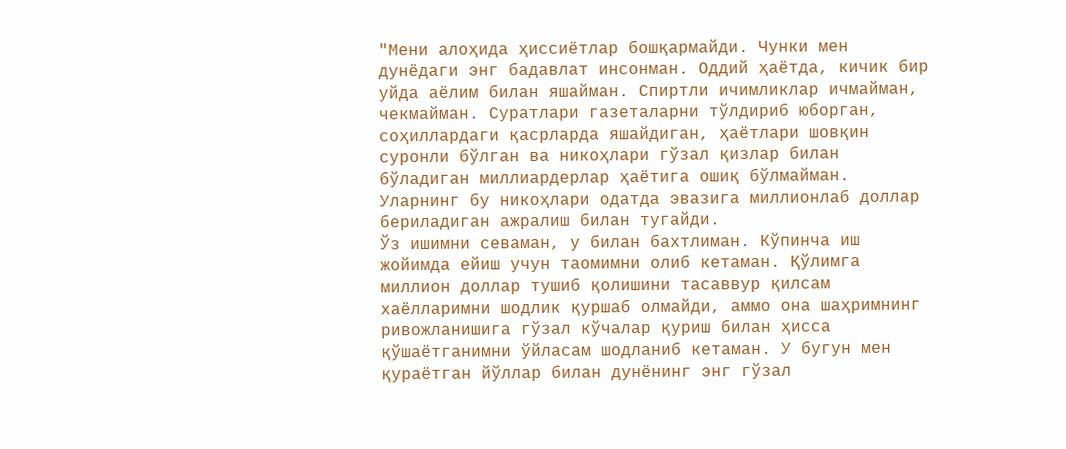"Мени алоҳида ҳиссиётлар бошқармайди. Чунки мен дунёдаги энг бадавлат инсонман. Оддий ҳаётда, кичик бир уйда аёлим билан яшайман. Спиртли ичимликлар ичмайман, чекмайман. Суратлари газеталарни тўлдириб юборган, соҳиллардаги қасрларда яшайдиган, ҳаётлари шовқин суронли бўлган ва никоҳлари гўзал қизлар билан бўладиган миллиардерлар ҳаётига ошиқ бўлмайман. Уларнинг бу никоҳлари одатда эвазига миллионлаб доллар бериладиган ажралиш билан тугайди.
Ўз ишимни севаман, у билан бахтлиман. Кўпинча иш жойимда ейиш учун таомимни олиб кетаман. Қўлимга миллион доллар тушиб қолишини тасаввур қилсам хаёлларимни шодлик қуршаб олмайди, аммо она шаҳримнинг ривожланишига гўзал кўчалар қуриш билан ҳисса қўшаётганимни ўйласам шодланиб кетаман. У бугун мен қураётган йўллар билан дунёнинг энг гўзал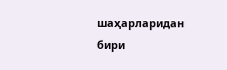шаҳарларидан бири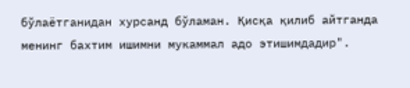бўлаётганидан хурсанд бўламан. Қисқа қилиб айтганда менинг бахтим ишимни мукаммал адо этишимдадир".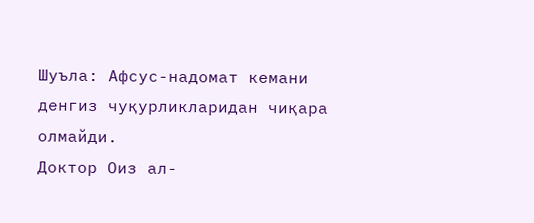Шуъла: Афсус-надомат кемани денгиз чуқурликларидан чиқара олмайди.
Доктор Оиз ал-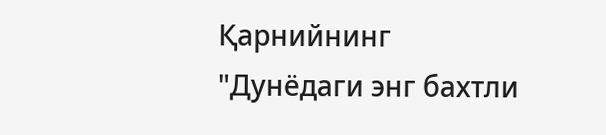Қарнийнинг
"Дунёдаги энг бахтли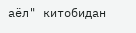аёл" китобидан